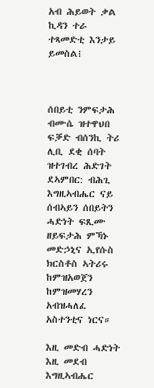አብ ሕይወት ቃል ኪዳን ተራ ተጻመድቲ እንታይ ይመስል፧



ሰበይቲ ንምፍታሕ ብሙሴ ዝተዋህበ ፍቓድ ብሰንኪ ትሪ ሊቢ ደቂ ሰባት ዝተገብረ ሕድገት ደኣምበር: ብሕጊ እግዚኣብሔር ናይ ሰብኣይን ሰበይትን ሓድነት ፍጺሙ ዘይፍታሕ ምኻኑ መድኃኒና ኢየሱስ ክርስቶስ ኣትሪሩ ከምዝአወጀን ከምዝመሃረን አብዝሓለፈ አስተንቲና ነርና።

እዚ መድብ ሓድነት እዚ መደብ እግዚኣብሔር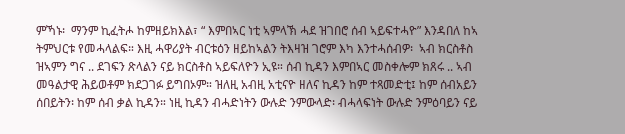ምኻኑ፡  ማንም ኪፈትሖ ከምዘይክእል፣ “ እምበኣር ነቲ ኣምላኽ ሓደ ዝገበሮ ሰብ ኣይፍተሓዮ” እንዳበለ ከኣ ትምህርቱ የመሓላልፍ። እዚ ሓዋሪያት ብርቱዕን ዘይከኣልን ትእዛዝ ገሮም እካ እንተሓሰብዎ፡  ኣብ ክርስቶስ ዝኣምን ግና .. ደገፍን ጽላልን ናይ ክርስቶስ ኣይፍለዮን ኢዩ። ሰብ ኪዳን እምበኣር መስቀሎም ክጸሩ .. ኣብ መዓልታዊ ሕይወቶም ክደጋገፉ ይግበኦም። ዝለዚ አብዚ አቲናዮ ዘለና ኪዳን ከም ተጻመድቲ፤ ከም ሰብአይን ሰበይትን፡ ከም ሰብ ቃል ኪዳን። ነዚ ኪዳን ብሓድነትን ውሉድ ንምውላድ፡ ብሓላፍነት ውሉድ ንምዕባይን ናይ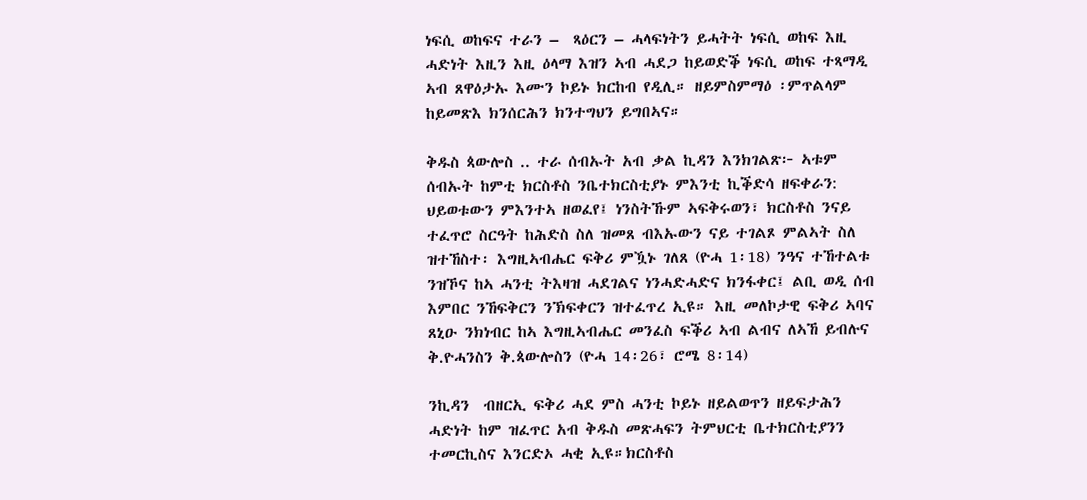ነፍሲ ወከፍና ተራን –  ጻዕርን – ሓላፍነትን ይሓትት ነፍሲ ወከፍ እዚ ሓድነት እዚን እዚ ዕላማ እዝን ኣብ ሓደጋ ከይወድቕ ነፍሲ ወከፍ ተጻማዲ ኣብ ጸዋዕታኡ እሙን ኮይኑ ክርከብ የዲሊ። ዘይምስምማዕ ፡ምጥልላም ከይመጽእ ክንሰርሕን ክንተግህን ይግበኣና።

ቅዱስ ጳውሎስ .. ተራ ሰብኡት አብ ቃል ኪዳን እንክገልጽ፦ ኣቱም ሰብኡት ከምቲ ክርስቶስ ንቤተክርስቲያኑ ምእንቲ ኪቕድሳ ዘፍቀራን: ህይወቱውን ምእንተኣ ዘወፈየ፤ ነንስትኹም ኣፍቅሩወን፣ ክርስቶስ ንናይ ተፈጥሮ ስርዓት ከሕድስ ስለ ዝመጸ ብእኡውን ናይ ተገልጾ ምልኣት ስለ ዝተኸስተ፡ እግዚኣብሔር ፍቅሪ ምዃኑ ገለጸ (ዮሓ 1፡18) ንዓና ተኸተልቱ ንዝኾና ከኣ ሓንቲ ትእዛዝ ሓደገልና ነንሓድሓድና ክንፋቀር፤ ልቢ ወዲ ሰብ እምበር ንኸፍቅርን ንኽፍቀርን ዝተፈጥረ ኢዩ። እዚ መለኮታዊ ፍቅሪ ኣባና ጸኒዑ ንክነብር ከኣ እግዚኣብሔር መንፈስ ፍቕሪ ኣብ ልብና ለኣኸ ይብሉና ቅ.ዮሓንስን ቅ.ጳውሎስን (ዮሓ 14፡26፣ ሮሜ 8፡14)

ንኪዳን  ብዘርኢ ፍቅሪ ሓደ ምስ ሓንቲ ኮይኑ ዘይልወጥን ዘይፍታሕን ሓድነት ከም ዝፈጥር አብ ቅዱስ መጽሓፍን ትምህርቲ ቤተክርስቲያንን ተመርኪስና እንርድኦ ሓቂ ኢዩ።ክርስቶስ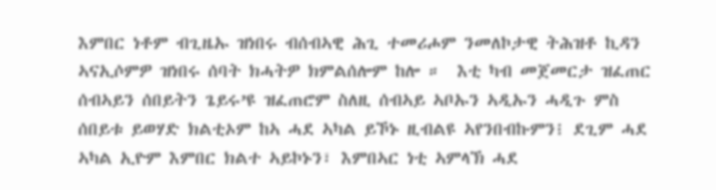እምበር ነቶም ብጊዜኡ ዝነበሩ ብሰብኣዊ ሕጊ ተመሪሖም ንመለኮታዊ ትሕዝቶ ኪዳን ኣናኢሶምዎ ዝነበሩ ሰባት ክሓትዎ ክምልሰሎም ከሎ ።  እቲ ካብ መጀመርታ ዝፈጠር ሰብኣይን ሰበይትን ጌይሩ’ዩ ዝፈጠሮም ስለዚ ሰብኣይ ኣቦኡን ኣዲኡን ሓዲጉ ምስ ሰበይቱ ይወሃድ ክልቲኦም ከኣ ሓደ ኣካል ይኾኑ ዚብልዩ ኣየንበብኩምን፧ ደጊም ሓደ ኣካል ኢዮም እምበር ክልተ ኣይኮኑን፣ እምበኣር ነቲ ኣምላኽ ሓደ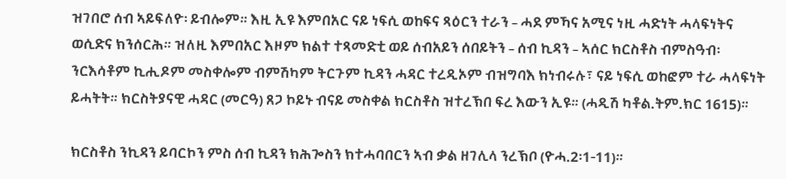ዝገበሮ ሰብ ኣይፍለዮ፡ ይብሎም። እዚ ኢዩ እምበአር ናይ ነፍሲ ወከፍና ጻዕርን ተራን – ሓደ ምኻና አሚና ነዚ ሓድነት ሓላፍነትና ወሲድና ክንሰርሕ። ዝለዚ እምበአር እዞም ክልተ ተጻመድቲ ወይ ሰብአይን ሰበይትን – ሰብ ኪዳን – ኣሰር ክርስቶስ ብምስዓብ፡ ንርእሳቶም ኪሒዶም መስቀሎም ብምሽካም ትርጉም ኪዳን ሓዳር ተረዲኦም ብዝግባእ ክነብሩሉ፣ ናይ ነፍሲ ወከፎም ተራ ሓላፍነት ይሓትት። ክርስትያናዊ ሓዳር (መርዓ) ጸጋ ኮይኑ ብናይ መስቀል ክርስቶስ ዝተረኽበ ፍረ እውን ኢዩ። (ሓዲሽ ካቶል.ትም.ክር 1615)።

ክርስቶስ ንኪዳን ይባርኮን ምስ ሰብ ኪዳን ክሕጐስን ክተሓባበርን ኣብ ቃል ዘገሊላ ንረኽቦ (ዮሓ.2፡1-11)።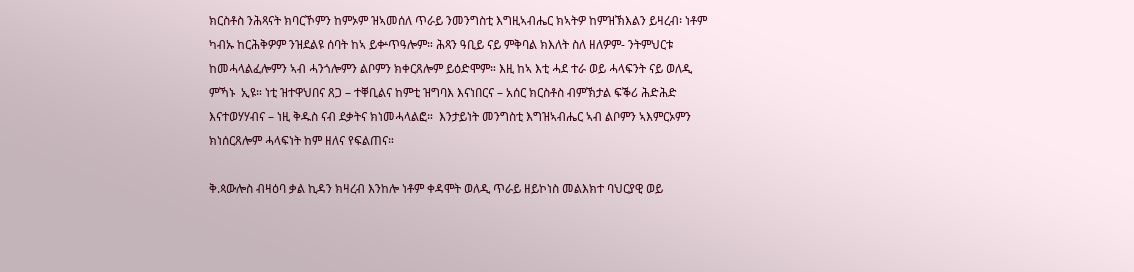ክርስቶስ ንሕጻናት ክባርኾምን ከምኦም ዝኣመሰለ ጥራይ ንመንግስቲ እግዚኣብሔር ክኣትዎ ከምዝኽእልን ይዛረብ፡ ነቶም ካብኡ ከርሕቅዎም ንዝደልዩ ሰባት ከኣ ይቍጥዓሎም። ሕጻን ዓቢይ ናይ ምቅባል ክእለት ስለ ዘለዎም- ንትምህርቱ ከመሓላልፈሎምን ኣብ ሓንጎሎምን ልቦምን ክቀርጸሎም ይዕድሞም። እዚ ከኣ እቲ ሓደ ተራ ወይ ሓላፍንት ናይ ወለዲ ምኻኑ  ኢዩ። ነቲ ዝተዋህበና ጸጋ – ተቐቢልና ከምቲ ዝግባእ እናነበርና – አሰር ክርስቶስ ብምኽታል ፍቕሪ ሕድሕድ እናተወሃሃብና – ነዚ ቅዱስ ናብ ደቃትና ክነመሓላልፎ።  እንታይነት መንግስቲ እግዝኣብሔር ኣብ ልቦምን ኣእምርኦምን ክነሰርጸሎም ሓላፍነት ከም ዘለና የፍልጠና።

ቅ.ጳውሎስ ብዛዕባ ቃል ኪዳን ክዛረብ እንከሎ ነቶም ቀዳሞት ወለዲ ጥራይ ዘይኮነስ መልእክተ ባህርያዊ ወይ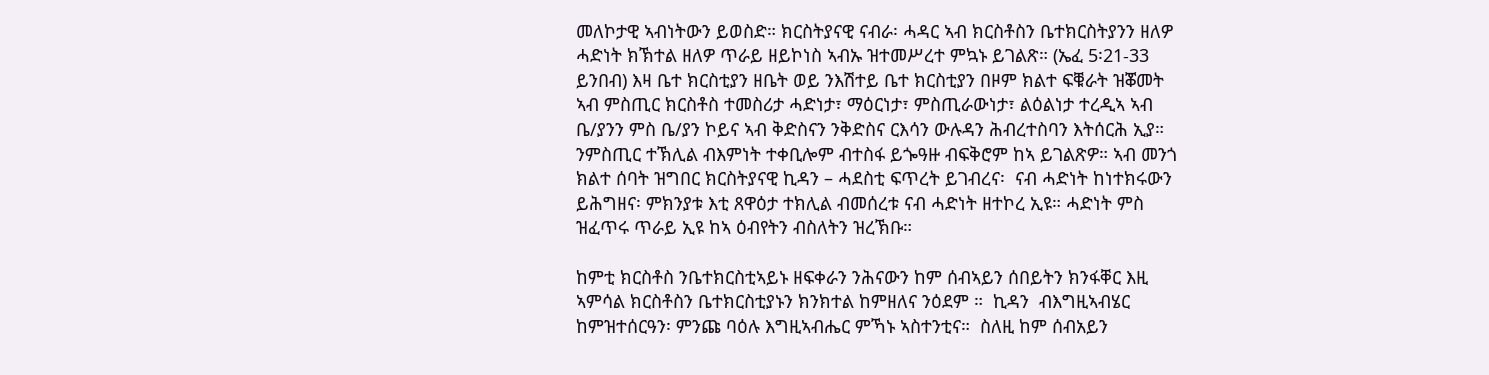መለኮታዊ ኣብነትውን ይወስድ። ክርስትያናዊ ናብራ፡ ሓዳር ኣብ ክርስቶስን ቤተክርስትያንን ዘለዎ ሓድነት ክኽተል ዘለዎ ጥራይ ዘይኮነስ ኣብኡ ዝተመሥረተ ምኳኑ ይገልጽ። (ኤፈ 5፡21-33 ይንበብ) እዛ ቤተ ክርስቲያን ዘቤት ወይ ንእሽተይ ቤተ ክርስቲያን በዞም ክልተ ፍቑራት ዝቖመት  ኣብ ምስጢር ክርስቶስ ተመስሪታ ሓድነታ፣ ማዕርነታ፣ ምስጢራውነታ፣ ልዕልነታ ተረዲኣ ኣብ ቤ/ያንን ምስ ቤ/ያን ኮይና ኣብ ቅድስናን ንቅድስና ርእሳን ውሉዳን ሕብረተስባን እትሰርሕ ኢያ። ንምስጢር ተኽሊል ብእምነት ተቀቢሎም ብተስፋ ይጐዓዙ ብፍቅሮም ከኣ ይገልጽዎ። ኣብ መንጎ ክልተ ሰባት ዝግበር ክርስትያናዊ ኪዳን – ሓደስቲ ፍጥረት ይገብረና፡  ናብ ሓድነት ከነተክሩውን ይሕግዘና፡ ምክንያቱ እቲ ጸዋዕታ ተክሊል ብመሰረቱ ናብ ሓድነት ዘተኮረ ኢዩ። ሓድነት ምስ ዝፈጥሩ ጥራይ ኢዩ ከኣ ዕብየትን ብስለትን ዝረኽቡ።

ከምቲ ክርስቶስ ንቤተክርስቲኣይኑ ዘፍቀራን ንሕናውን ከም ሰብኣይን ሰበይትን ክንፋቐር እዚ ኣምሳል ክርስቶስን ቤተክርስቲያኑን ክንክተል ከምዘለና ንዕደም ።  ኪዳን  ብእግዚኣብሄር ከምዝተሰርዓን፡ ምንጩ ባዕሉ እግዚኣብሔር ምኻኑ ኣስተንቲና።  ስለዚ ከም ሰብአይን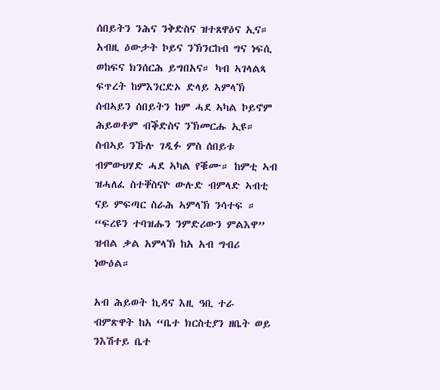ሰበይትን ንሕና ንቅድስና ዝተጸዋዕና ኢና። አብዚ ዕውታት ኮይና ንኽንርከብ ግና ነፍሲ ወከፍና ክንሰርሕ ይግበአና። ካብ ኣገላልጻ ፍጥረት ከምእንርድኦ ድላይ ኣምላኽ ሰብኣይን ሰበይትን ከም ሓደ ኣካል ኮይኖም ሕይወቶም ብቕድስና ንኽመርሑ ኢዩ። ስብኣይ ንኹሉ ገዲፉ ምስ ሰበይቱ ብምውህሃድ ሓደ ኣካል የቑሙ። ከምቲ ኣብ ዝሓለፈ ስተቐስናዮ ውሉድ ብምላድ ኣብቲ ናይ ምፍጣር ስራሕ ኣምላኽ ንሳተፍ ። “ፍረዩን ተባዝሑን ንምድሪውን ምልእዋ” ዝብል ቃል አምላኽ ከአ አብ ግብሪ ነውዕል።

አብ ሕይወት ኪዳና እዚ ዓቢ ተራ ብምጽዋት ከአ “ቤተ ክርስቲያን ዘቤት ወይ ንእሽተይ ቤተ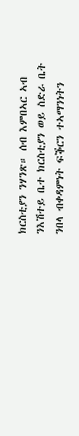ክርስቲያን ንሃንጽ። ሰብ እምበኣር ኣብ ንእሽተይ ቤተ ክርስቲያን ወይ ስድራ ቤት ንበላ ብቀዳምነት ፍቕርን ተኣማንነትን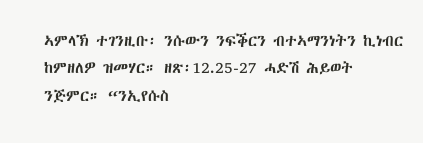ኣምላኽ ተገንዚቡ፡ ንሱውን ንፍቕርን ብተኣማንነትን ኪነብር ከምዘለዎ ዝመሃር። ዘጽ፡12.25-27 ሓድሽ ሕይወት ንጅምር። “ንኢየሱስ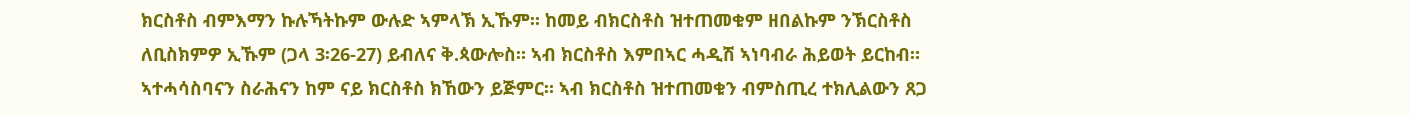ክርስቶስ ብምእማን ኩሉኻትኩም ውሉድ ኣምላኽ ኢኹም። ከመይ ብክርስቶስ ዝተጠመቁም ዘበልኩም ንኽርስቶስ ለቢስክምዎ ኢኹም (ጋላ 3፡26-27) ይብለና ቅ.ጳውሎስ። ኣብ ክርስቶስ እምበኣር ሓዲሽ ኣነባብራ ሕይወት ይርከብ። ኣተሓሳስባናን ስራሕናን ከም ናይ ክርስቶስ ክኸውን ይጅምር። ኣብ ክርስቶስ ዝተጠመቁን ብምስጢረ ተክሊልውን ጸጋ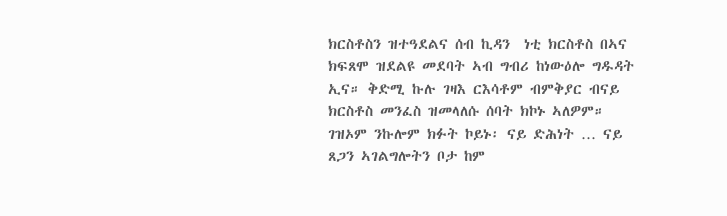ክርስቶስን ዝተዓደልና ሰብ ኪዳን  ነቲ ክርስቶስ በኣና ክፍጸሞ ዝደልዩ መደባት ኣብ ግብሪ ከነውዕሎ ግዱዳት ኢና። ቅድሚ ኩሉ ገዛእ ርእሳቶም ብምቅያር ብናይ ክርስቶስ መንፈስ ዝመላለሱ ሰባት ክኮኑ ኣለዎም። ገዝኦም ንኩሎም ክፉት ኮይኑ፡ ናይ ድሕነት … ናይ ጸጋን ኣገልግሎትን ቦታ ከም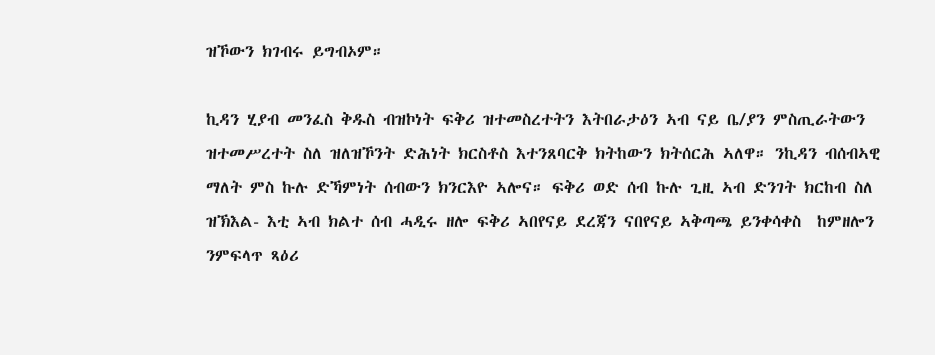ዝኾውን ክገብሩ ይግብኦም።

ኪዳን ሂያብ መንፈስ ቅዱስ ብዝኮነት ፍቅሪ ዝተመስረተትን እትበራታዕን ኣብ ናይ ቤ/ያን ምስጢራትውን ዝተመሥረተት ስለ ዝለዝኾንት ድሕነት ክርስቶስ እተንጸባርቅ ክትከውን ክትሰርሕ ኣለዋ። ንኪዳን ብሰብኣዊ ማለት ምስ ኩሉ ድኻምነት ሰብውን ክንርእዮ ኣሎና። ፍቅሪ ወድ ሰብ ኩሉ ጊዚ ኣብ ድንገት ክርከብ ስለ ዝኽእል- እቲ ኣብ ክልተ ሰብ ሓዲሩ ዘሎ ፍቅሪ ኣበየናይ ደረጃን ናበየናይ ኣቅጣጫ ይንቀሳቀስ  ከምዘሎን ንምፍላጥ ጻዕሪ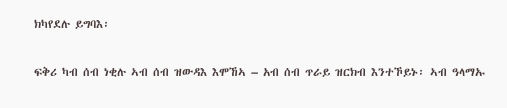ክካየደሉ ይግባእ፡

ፍቅሪ ካብ ሰብ ነቂሉ ኣብ ሰብ ዝውዳእ እሞኸኣ – አብ ሰብ ጥራይ ዝርክብ እንተኾይኑ፡ ኣብ ዓላማኡ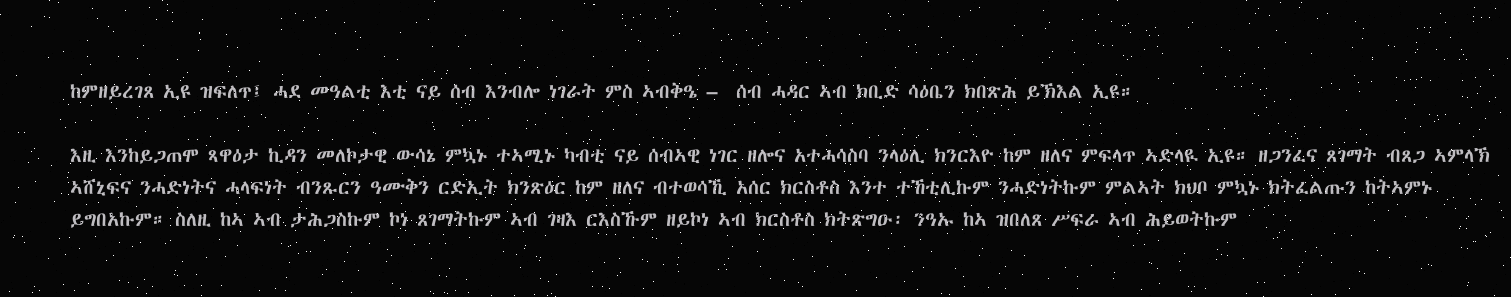ከምዘይረገጸ ኢዩ ዝፍለጥ፤ ሓደ መዓልቲ እቲ ናይ ሰብ እንብሎ ነገራት ምስ ኣብቅዔ –  ሰብ ሓዳር ኣብ ክቢድ ሳዕቤን ክበጽሕ ይኽእል ኢዩ።

እዚ እንከይጋጠሞ ጻዋዕታ ኪዳን መለኮታዊ ውሳኔ ምኳኑ ተኣሚኑ ካብቲ ናይ ሰብኣዊ ነገር ዘሎና አተሓሳስባ ንላዕሊ ክንርእዮ ከም ዘለና ምፍላጥ ኣድላዪ ኢዩ። ዘጋንፈና ጸገማት ብጸጋ ኣምላኽ ኣሸኒፍና ንሓድነትና ሓላፍነት ብንጹርን ዓሙቅን ርድኢት ክንጽዕር ከም ዘለና ብተወሳኺ አሰር ክርስቶስ እንተ ተኸቲሊኩም ንሓድነትኩም ምልኣት ክህቦ ምኳኑ ክትፈልጡን ከትኣምኑ ይግበአኩም። ስለዚ ከኣ ኣብ ታሕጋስኩም ኮነ ጸገማትኩም ኣብ ገዛእ ርእስኹም ዘይኮነ ኣብ ክርስቶስ ክትጽግዑ፡ ንዓኡ ከኣ ዝበለጸ ሥፍራ ኣብ ሕይወትኩም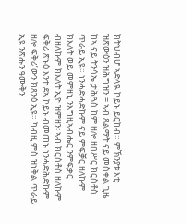ክትህብሆ ኣድላዪ ኮይኑ ይርከብ። ምኽንያቱ እቲ ዝጽውዕን ዝሕግዝን = ኣብ ጸልማት ናይ መስቀል ጊዜ ከኣ ናይ ትንሳኤ ታሕጓስ ከም ዘሎ ዘበሥር ክርስቶስ ጥራይ ኢዩ። ነንሓድሓድኩም ናይ ምፍቓር ዘለኩም ክእለት ወይ መምዘኒ ንእግዚኣብሔር ንምፍቃር ብዘለኩም ክእለት ኢዮ ዝምዘን፡ ኣብ ክርስቶስ ዘለኩም ፍቅሪ ጽኑዕ እንተ ደኣ ኮይኑ ብመጠኑ ነንሓድሕድኩም ዘሎ ፍቅሪ’ውን ክጸንዕ ኢዩ። ካብዚ ምስ ዝነቅል ጥራይ ኢዩ ንጽሑን ዓሙቅን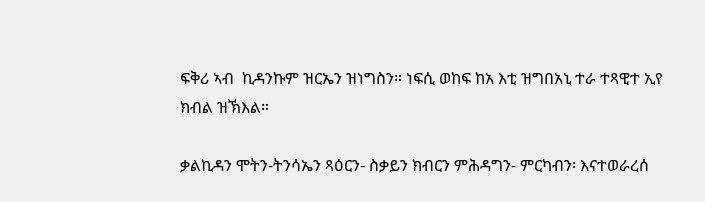ፍቅሪ ኣብ  ኪዳንኩም ዝርኤን ዝነግስን። ነፍሲ ወከፍ ከአ እቲ ዝግበአኒ ተራ ተጻዊተ ኢየ ክብል ዝኽእል።

ቃልኪዳን ሞትን-ትንሳኤን ጻዕርን- ስቃይን ክብርን ምሕዳግን- ምርካብን፡ እናተወራረሰ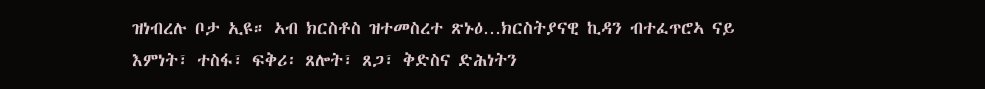ዝነብረሉ ቦታ ኢዩ። ኣብ ክርስቶስ ዝተመስረተ ጽኑዕ…ክርስትያናዊ ኪዳን ብተፈጥሮኣ ናይ እምነት፣ ተስፋ፣ ፍቅሪ፡ ጸሎት፣ ጸጋ፣ ቅድስና ድሕነትን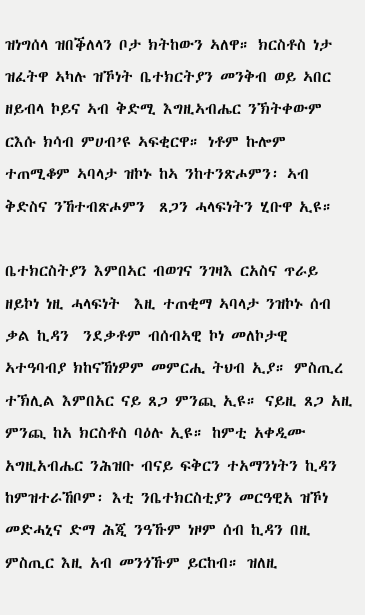ዝነግሰላ ዝበቕለላን ቦታ ክትከውን ኣለዋ። ክርስቶስ ነታ ዝፈትዋ ኣካሉ ዝኾነት ቤተክርትያን መንቅብ ወይ ኣበር ዘይብላ ኮይና ኣብ ቅድሚ እግዚኣብሔር ንኽትቀውም ርእሱ ክሳብ ምሀብ’ዩ ኣፍቂርዋ። ነቶም ኩሎም ተጠሚቆም ኣባላታ ዝኮኑ ከኣ ንከተንጽሖምን፡ ኣብ ቅድስና ንኸተብጽሖምን  ጸጋን ሓላፍነትን ሂቡዋ ኢዩ።

ቤተክርስትያን እምበኣር ብወገና ንገዛእ ርአስና ጥራይ ዘይኮነ ነዚ ሓላፍነት  እዚ ተጠቂማ ኣባላታ ንዝኮኑ ሰብ ቃል ኪዳን  ንደቃቶም ብሰብኣዊ ኮነ መለኮታዊ ኣተዓባብያ ክከናኸነዎም መምርሒ ትህብ ኢያ። ምስጢረ ተኽሊል እምበአር ናይ ጸጋ ምንጪ ኢዩ። ናይዚ ጸጋ አዚ ምንጪ ከአ ክርስቶስ ባዕሉ ኢዩ። ከምቲ አቀዲሙ አግዚአብሔር ንሕዝቡ ብናይ ፍቅርን ተአማንነትን ኪዳን ከምዝተራኸቦም፡ እቲ ንቤተክርስቲያን መርዓዊአ ዝኾነ መድሓኒና ድማ ሕጂ ንዓኹም ነዞም ሰብ ኪዳን በዚ ምስጢር እዚ አብ መንጎኹም ይርከብ። ዝለዚ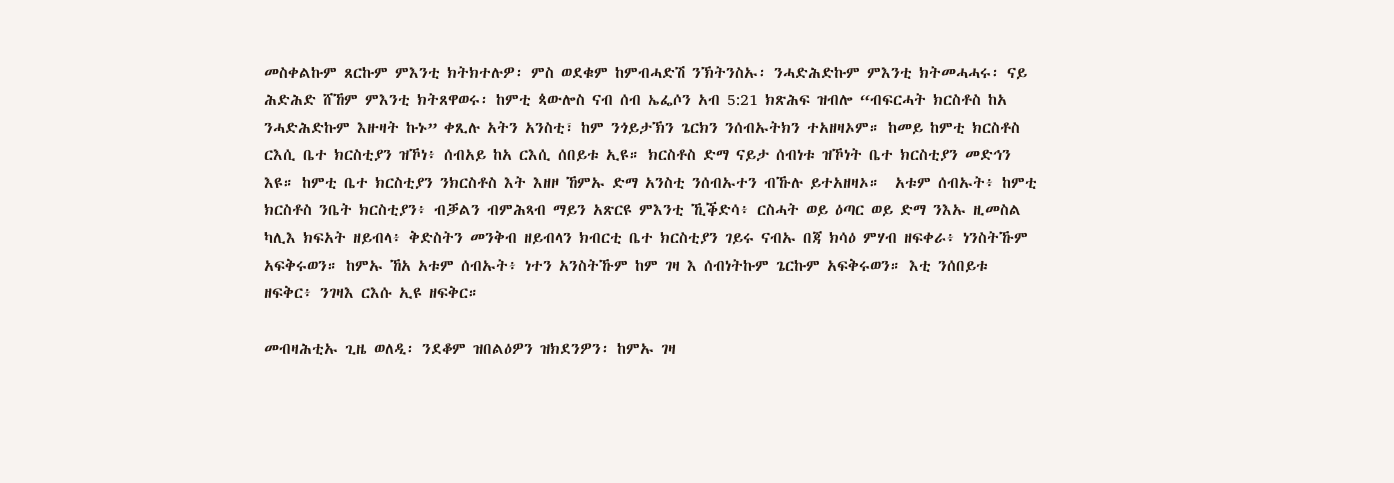መስቀልኩም ጸርኩም ምእንቲ ክትክተሉዎ፡ ምስ ወደቁም ከምብሓድሽ ንኽትንስኡ፡ ንሓድሕድኩም ምእንቲ ክትመሓሓሩ፡ ናይ ሕድሕድ ሸኸም ምእንቲ ክትጸዋወሩ፡ ከምቲ ጳውሎስ ናብ ሰብ ኤፌሶን አብ 5:21 ክጽሕፍ ዝብሎ “ብፍርሓት ክርስቶስ ከአ ንሓድሕድኩም እዙዛት ኩኑ” ቀጺሉ አትን አንስቲ፣ ከም ንጎይታኽን ጌርክን ንሰብኡትክን ተአዘዛኦም። ከመይ ከምቲ ክርስቶስ ርእሲ ቤተ ክርስቲያን ዝኾነ፥ ሰብአይ ከአ ርእሲ ሰበይቱ ኢዩ። ክርስቶስ ድማ ናይታ ሰብነቱ ዝኾነት ቤተ ክርስቲያን መድኅን እዩ። ከምቲ ቤተ ክርስቲያን ንክርስቶስ እት እዘዞ ኸምኡ ድማ አንስቲ ንሰብኡተን ብኹሉ ይተአዘዛኦ።  አቱም ሰብኡት፥ ከምቲ ክርስቶስ ንቤት ክርስቲያን፥ ብቓልን ብምሕጻብ ማይን አጽርዩ ምእንቲ ኺቕድሳ፥ ርስሓት ወይ ዕጣር ወይ ድማ ንእኡ ዚመስል ካሊእ ክፍአት ዘይብላ፥ ቅድስትን መንቅብ ዘይብላን ክብርቲ ቤተ ክርስቲያን ገይሩ ናብኡ በጃ ክሳዕ ምሃብ ዘፍቀራ፥ ነንስትኹም አፍቅሩወን። ከምኡ ኸአ አቱም ሰብኡት፥ ነተን አንስትኹም ከም ገዛ እ ሰብነትኩም ጌርኩም አፍቅሩወን። እቲ ንሰበይቱ ዘፍቅር፥ ንገዛእ ርእሱ ኢዩ ዘፍቅር።

መብዛሕቲኡ ጊዜ ወለዲ፡ ንደቆም ዝበልዕዎን ዝክደንዎን፡ ከምኡ ገዛ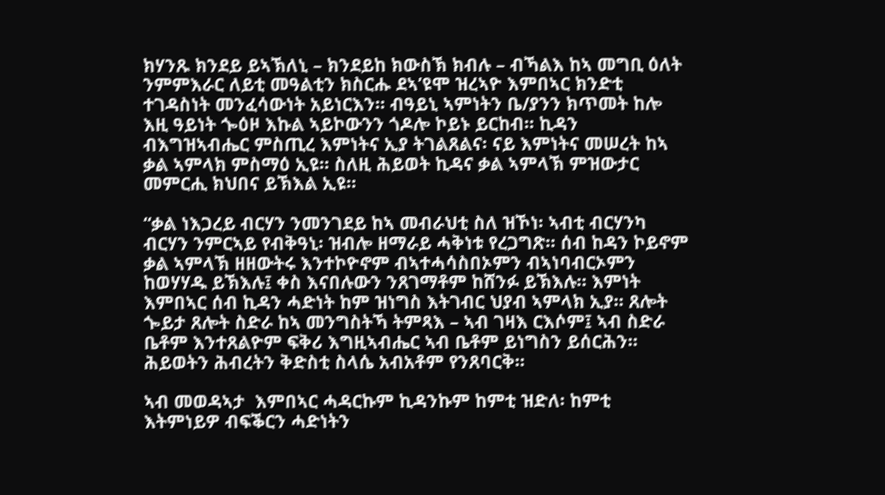ክሃንጹ ክንደይ ይኣኽለኒ – ክንደይከ ክውስኽ ክብሉ – ብኻልእ ከኣ መግቢ ዕለት ንምምእራር ለይቲ መዓልቲን ክስርሑ ደኣ’ዩሞ ዝረኣዮ እምበኣር ክንድቲ ተገዳስነት መንፈሳውነት አይነርእን። ብዓይኒ ኣምነትን ቤ/ያንን ክጥመት ከሎ እዚ ዓይነት ጐዕዞ እኩል ኣይኮውንን ጎዶሎ ኮይኑ ይርከብ። ኪዳን ብእግዝኣብሔር ምስጢረ እምነትና ኢያ ትገልጸልና፡ ናይ እምነትና መሠረት ከኣ ቃል ኣምላክ ምስማዕ ኢዩ። ስለዚ ሕይወት ኪዳና ቃል ኣምላኽ ምዝውታር መምርሒ ክህበና ይኽእል ኢዩ።

“ቃል ነእጋረይ ብርሃን ንመንገደይ ከኣ መብራህቲ ስለ ዝኾነ፡ ኣብቲ ብርሃንካ ብርሃን ንምርኣይ የብቅዓኒ፡ ዝብሎ ዘማራይ ሓቅነቱ የረጋግጽ። ሰብ ከዳን ኮይኖም ቃል ኣምላኽ ዘዘውትሩ እንተኮዮኖም ብኣተሓሳስበኦምን ብኣነባብርኦምን ከወሃሃዱ ይኽእሉ፤ ቀስ እናበሉውን ንጸገማቶም ከሸንፉ ይኽእሉ። እምነት እምበኣር ሰብ ኪዳን ሓድነት ከም ዝነግስ እትገብር ህያብ ኣምላክ ኢያ። ጸሎት ጐይታ ጸሎት ስድራ ከኣ መንግስትኻ ትምጻእ – ኣብ ገዛእ ርእሶም፤ ኣብ ስድራ ቤቶም እንተጸልዮም ፍቅሪ እግዚኣብሔር ኣብ ቤቶም ይነግስን ይሰርሕን። ሕይወትን ሕብረትን ቅድስቲ ስላሴ አብአቶም የንጸባርቅ።

ኣብ መወዳኣታ  እምበኣር ሓዳርኩም ኪዳንኩም ከምቲ ዝድለ፡ ከምቲ  እትምነይዎ ብፍቕርን ሓድነትን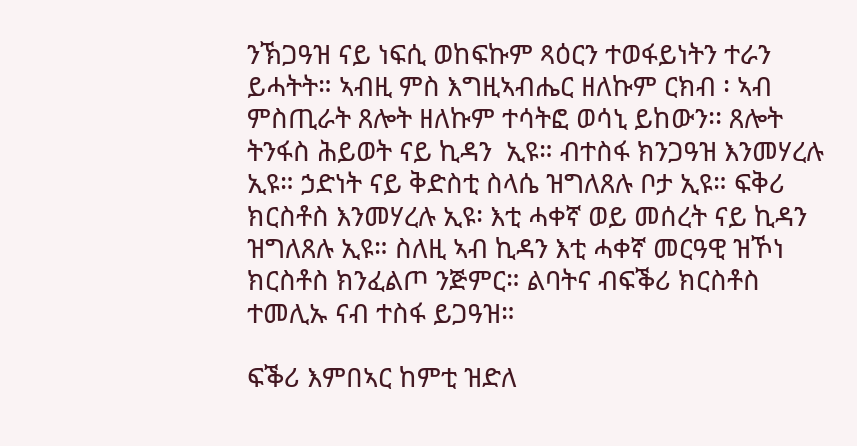ንኽጋዓዝ ናይ ነፍሲ ወከፍኩም ጻዕርን ተወፋይነትን ተራን ይሓትት። ኣብዚ ምስ እግዚኣብሔር ዘለኩም ርክብ ፡ ኣብ ምስጢራት ጸሎት ዘለኩም ተሳትፎ ወሳኒ ይከውን፡፡ ጸሎት ትንፋስ ሕይወት ናይ ኪዳን  ኢዩ። ብተስፋ ክንጋዓዝ እንመሃረሉ ኢዩ። ኃድነት ናይ ቅድስቲ ስላሴ ዝግለጸሉ ቦታ ኢዩ። ፍቅሪ ክርስቶስ እንመሃረሉ ኢዩ፡ እቲ ሓቀኛ ወይ መሰረት ናይ ኪዳን ዝግለጸሉ ኢዩ። ስለዚ ኣብ ኪዳን እቲ ሓቀኛ መርዓዊ ዝኾነ ክርስቶስ ክንፈልጦ ንጅምር። ልባትና ብፍቕሪ ክርስቶስ ተመሊኡ ናብ ተስፋ ይጋዓዝ።

ፍቕሪ እምበኣር ከምቲ ዝድለ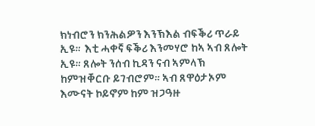ክነብሮን ክንሕልዎን እንኽእል ብፍቕሪ ጥራይ ኢዩ።  እቲ ሓቀኛ ፍቕሪ እንመሃሮ ከኣ ኣብ ጸሎት ኢዩ። ጸሎት ንሰብ ኪዳን ናብ ኣምላኽ ከምዝቐርቡ ይገብሮም። ኣብ ጸዋዕታኦም እሙናት ኮይኖም ከም ዝጋዓዙ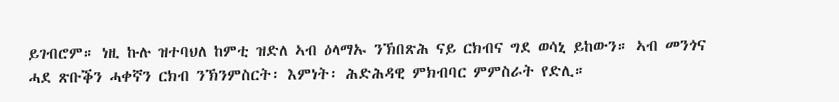ይገብሮም። ነዚ ኩሉ ዝተባህለ ከምቲ ዝድለ ኣብ ዕላማኡ ንኽበጽሕ ናይ ርክብና ግደ ወሳኒ ይከውን። ኣብ መንጎና ሓደ ጽቡቕን ሓቀኛን ርክብ ንኽንምስርት፡ እምነት፡ ሕድሕዳዊ ምክብባር ምምስራት የድሊ።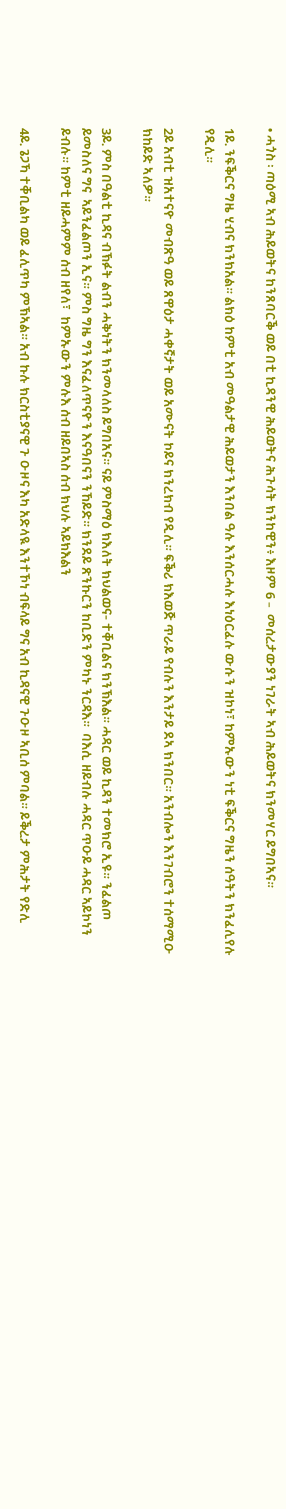• ሓጎስ ፡ ጣዕሚ ኣብ ሕይወትና ከንጸባርቕ ወይ በቲ ኪዳንዊ ሕይወትና ሕጉሳት ክንከዊን፥ እዞም 6 –  መሰረታውያን ነገራት ኣብ ሕይወትና ክንመሃር ይግበኣና።

1ይ. ንፍቕርና ግዜ ሂብና ክንክአል። ልክዕ ከምቲ አብ መዓልታዊ ሕይወታን እንበል ዓሉ እንሰርሓሉ እነዕርፈሉ ውሱን ዝኮነ፣ ከምኡውን ነቲ ፍቕርና ግዜን ሰዓትን ክንፈሊየሉ የዲሊ።

2ይ አብቲ ዝአተናዮ መብጽዓ ወይ ጸዋዕታ ሓቀኛታት ወይ አሙናት ኮይና ክንረክብ የዲሊ። ፍቕሪ ክእወጅ ጥራይ የብሉን እንታይ ደኣ ክንበር። አንብሎን እንገብሮን ተሰማሚዑ ክከይድ ኣለዎ።

3ይ. ምስ በዓልቲ ኪዳና ብኽፉት ልብን ሓቅነትን ክንመላለስ ይግበአና። ናይ ምስማዕ ክእለት ክህልወና- ተቐቢልና ክንኽእል። ሓዳር ወይ ኪዳን ተመክሮ ኢዩ። ንፈልጦ ይመስለና ግና  ኣይንፈልጦን ኢና። ምስ ግዜ ግን እናፈለጥናዮን እናዓበናን ንኸይድ። ክንደይ ጽንኩርን ከቢድን ምካኑ ንርዳእ።  ባእሲ ዘይብሉ ሓዳር ጥዑይ ሓዳር ኣይኮነን ይብሉ። ከምቲ ዘይሓምም ሰብ ዘየለ፣  ከምኡውን ምሉእ ሰብ ዘይበኣስ ሰብ ክህሉ ኣይክእልን

4ይ. ጌጋኻ ተቐቢልካ ወይ ፈሊጥካ ምኽኣል። አብ ኩሉ ክርስቲያናዊ ጉ ዑዞና እካ አድላዪ እንተኾነ ብፍላይ ግና አብ ኪዳናዊ ጉዑዞ ኣቢሰ ምባል። ይቕረታ ምሕታት የድሊ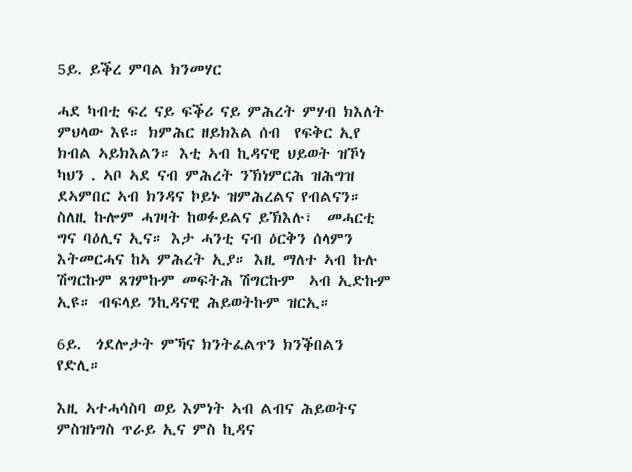5ይ. ይቕረ ምባል ክንመሃር

ሓደ ካብቲ ፍረ ናይ ፍቕሪ ናይ ምሕረት ምሃብ ክእለት ምህላው እዩ። ክምሕር ዘይክእል ሰብ  የፍቅር ኢየ ክብል ኣይክእልን። እቲ ኣብ ኪዳናዊ ህይወት ዝኾነ ካህን . ኣቦ ኣደ ናብ ምሕረት ንኽነምርሕ ዝሕግዝ ደኣምበር ኣብ ክንዳና ኮይኑ ዝምሕረልና የብልናን። ስለዚ ኩሎም ሓገዛት ከወፉይልና ይኽእሉ፣  መሓርቲ ግና ባዕሊና ኢና። እታ ሓንቲ ናብ ዕርቅን ሰላምን እትመርሓና ከኣ ምሕረት ኢያ። እዚ ማለተ ኣብ ኩሉ ሽግርኩም ጸገምኩም መፍትሕ ሽግርኩም  ኣብ ኢድኩም ኢዩ። ብፍላይ ንኪዳናዊ ሕይወትኩም ዝርኢ።

6ይ.  ጎደሎታት ምኻና ክንትፈልጥን ክንቕበልን የድሊ።

እዚ ኣተሓሳስባ ወይ እምነት ኣብ ልብና ሕይወትና ምስዝነግስ ጥራይ ኢና ምስ ኪዳና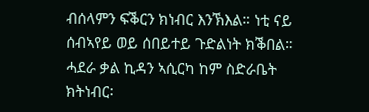ብሰላምን ፍቕርን ክነብር እንኽእል። ነቲ ናይ ሰብኣየይ ወይ ሰበይተይ ጉድልነት ክቕበል። ሓደራ ቃል ኪዳን ኣሲርካ ከም ስድራቤት ክትነብር፡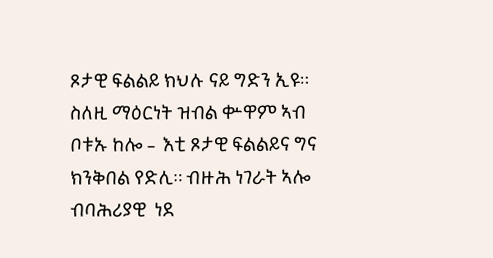ጾታዊ ፍልልይ ክህሉ ናይ ግድን ኢዩ። ስለዚ ማዕርነት ዝብል ቍዋም ኣብ ቦቱኡ ከሎ –  እቲ ጾታዊ ፍልልይና ግና ክንቅበል የድሊ። ብዙሕ ነገራት ኣሎ ብባሕሪያዊ  ነደ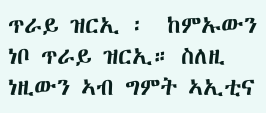ጥራይ ዝርኢ ፡  ከምኡውን ነቦ ጥራይ ዝርኢ። ስለዚ ነዚውን ኣብ ግምት ኣኢቲና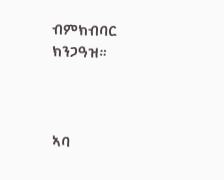ብምክብባር ክንጋዓዝ።



ኣባ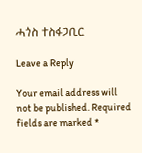ሓጎስ ተስፋጋቢር

Leave a Reply

Your email address will not be published. Required fields are marked *